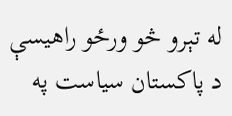له تېرو څو ورځو راهیسې د پاکستان سیاست په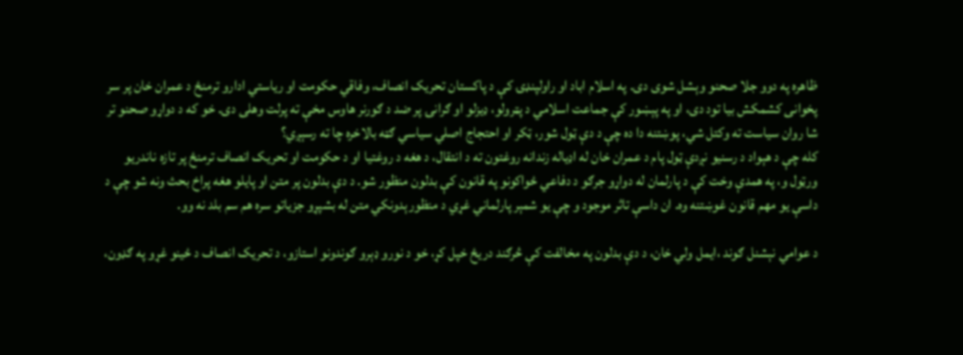ظاهره په دوو جلا صحنو وېشل شوی دی. په اسلام اباد او راولپنډۍ کې د پاکستان تحریک انصاف، وفاقي حکومت او ریاستي ادارو ترمنځ د عمران خان پر سر پخوانی کشمکش بیا تود دی، او په پېښور کې جماعت اسلامي د پټرولو، ډیزلو او ګرانۍ پر ضد د ګورنر هاوس مخې ته پرلت وهلی دی. خو که د دواړو صحنو تر شا روان سیاست ته وکتل شي، پوښتنه دا ده چې د دې ټول شور، ټکر او احتجاج اصلي سیاسي ګټه بالاخره چا ته رسېږي؟
کله چې د هېواد د رسنیو نږدې ټول پام د عمران خان له اډیاله زندانه روغتون ته د انتقال، د هغه د روغتیا او د حکومت او تحریک انصاف ترمنځ پر تازه ناندریو ورټول و، په همدې وخت کې د پارلمان له دواړو جرګو د دفاعي ځواکونو په قانون کې بدلون منظور شو. د دې بدلون پر متن او پایلو هغه پراخ بحث ونه شو چې د داسې یو مهم قانون غوښتنه وه. ان داسې تاثر موجود و چې یو شمېر پارلماني غړي د منظورېدونکي متن له بشپړو جزیاتو سره هم سم بلد نه وو.

د عوامي نېشنل ګوند ،ایمل ولي خان، د دې بدلون په مخالفت کې څرګند دریځ خپل کړ، خو د نورو ډېرو ګوندونو استازو، د تحریک انصاف د ځینو غړو په ګډون،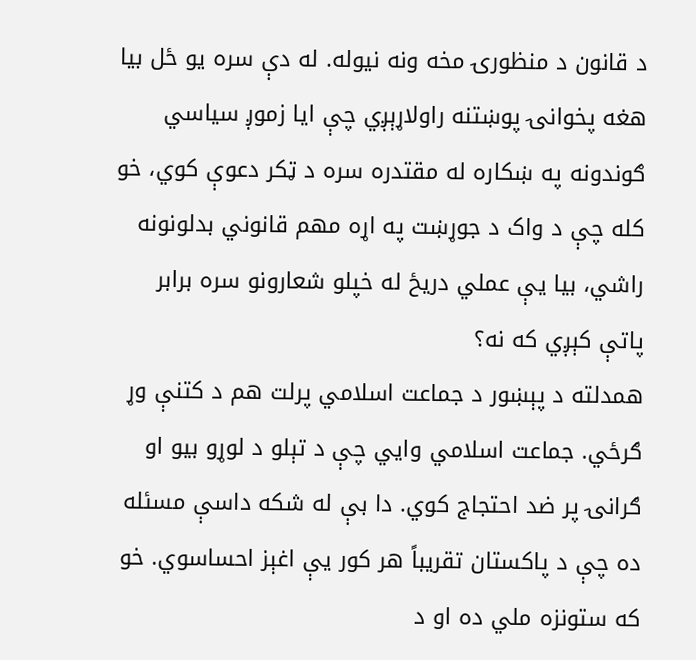د قانون د منظورۍ مخه ونه نیوله. له دې سره یو ځل بیا هغه پخوانۍ پوښتنه راولاړېږي چې ایا زموږ سیاسي ګوندونه په ښکاره له مقتدره سره د ټکر دعوې کوي، خو کله چې د واک د جوړښت په اړه مهم قانوني بدلونونه راشي، بیا یې عملي دریځ له خپلو شعارونو سره برابر پاتې کېږي که نه؟
همدلته د پېښور د جماعت اسلامي پرلت هم د کتنې وړ ګرځي. جماعت اسلامي وایي چې د تېلو د لوړو بیو او ګرانۍ پر ضد احتجاج کوي. دا بې له شکه داسې مسئله ده چې د پاکستان تقریباً هر کور یې اغېز احساسوي. خو که ستونزه ملي ده او د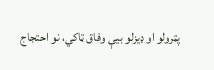پټرولو او ډیزلو بیې وفاق ټاکي، نو احتجاج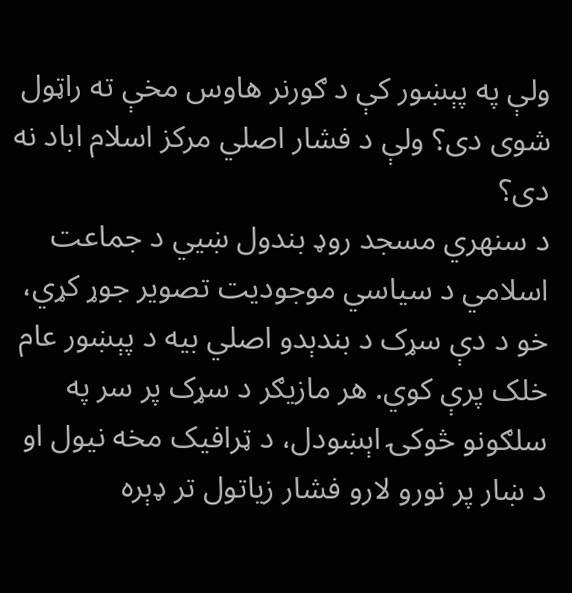ولې په پېښور کې د ګورنر هاوس مخې ته راټول شوی دی؟ ولې د فشار اصلي مرکز اسلام اباد نه دی؟
د سنهري مسجد روډ بندول ښیي د جماعت اسلامي د سیاسي موجودیت تصویر جوړ کړي، خو د دې سړک د بندېدو اصلي بیه د پېښور عام خلک پرې کوي. هر مازیګر د سړک پر سر په سلګونو څوکۍ اېښودل، د ټرافیک مخه نیول او د ښار پر نورو لارو فشار زیاتول تر ډېره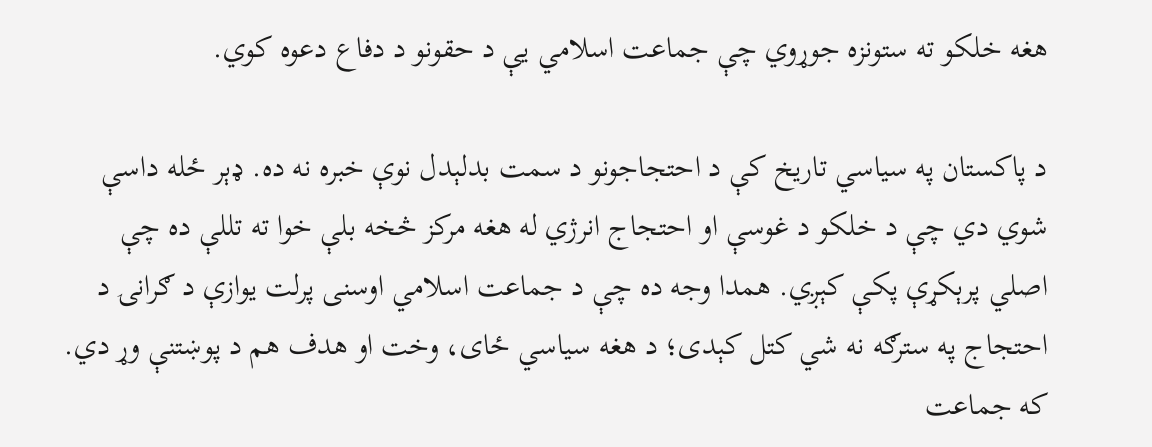هغه خلکو ته ستونزه جوړوي چې جماعت اسلامي یې د حقونو د دفاع دعوه کوي.

د پاکستان په سیاسي تاریخ کې د احتجاجونو د سمت بدلېدل نوې خبره نه ده. ډېر ځله داسې شوي دي چې د خلکو د غوسې او احتجاج انرژي له هغه مرکز څخه بلې خوا ته تللې ده چې اصلي پرېکړې پکې کېږي. همدا وجه ده چې د جماعت اسلامي اوسنی پرلت یوازې د ګرانۍ د احتجاج په سترګه نه شي کتل کېدی؛ د هغه سیاسي ځای، وخت او هدف هم د پوښتنې وړ دي.
که جماعت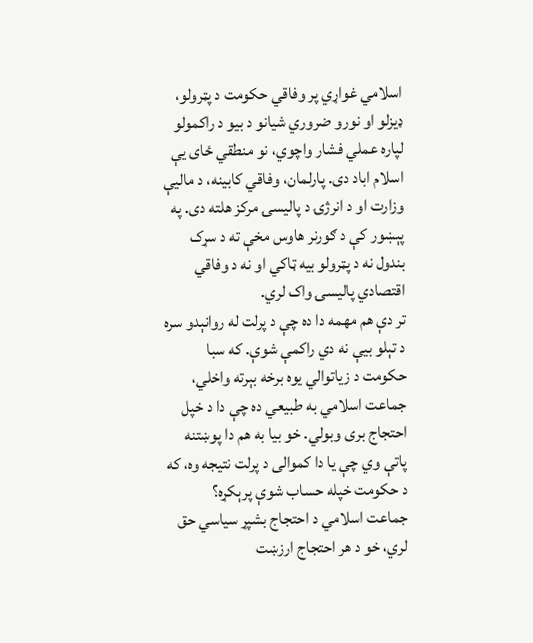اسلامي غواړي پر وفاقي حکومت د پټرولو، ډیزلو او نورو ضروري شیانو د بیو د راکمولو لپاره عملي فشار واچوي، نو منطقي ځای یې اسلام اباد دی. پارلمان، وفاقي کابینه، د مالیې وزارت او د انرژۍ د پالیسۍ مرکز هلته دی. په پېښور کې د ګورنر هاوس مخې ته د سړک بندول نه د پټرولو بیه ټاکي او نه د وفاقي اقتصادي پالیسۍ واک لري.
تر دې هم مهمه دا ده چې د پرلت له روانېدو سره د تېلو بیې نه دي راکمې شوې. که سبا حکومت د زیاتوالي یوه برخه بېرته واخلي، جماعت اسلامي به طبیعي ده چې دا د خپل احتجاج بری وبولي. خو بیا به هم دا پوښتنه پاتې وي چې یا دا کموالی د پرلت نتیجه وه، که د حکومت خپله حساب شوې پرېکړه؟
جماعت اسلامي د احتجاج بشپړ سیاسي حق لري، خو د هر احتجاج ارزښت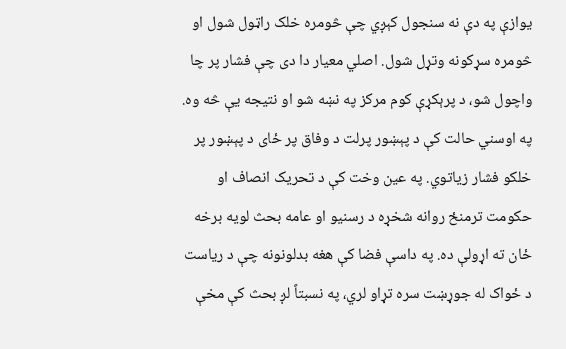یوازې په دې نه سنجول کېږي چې څومره خلک راټول شول او څومره سړکونه وتړل شول. اصلي معیار دا دی چې فشار پر چا واچول شو، د پرېکړې کوم مرکز په نښه شو او نتیجه یې څه وه.
په اوسني حالت کې د پېښور پرلت د وفاق پر ځای د پېښور پر خلکو فشار زیاتوي. په عین وخت کې د تحریک انصاف او حکومت ترمنځ روانه شخړه د رسنیو او عامه بحث لویه برخه ځان ته اړولې ده. په داسې فضا کې هغه بدلونونه چې د ریاست د ځواک له جوړښت سره تړاو لري، په نسبتاً لږ بحث کې مخې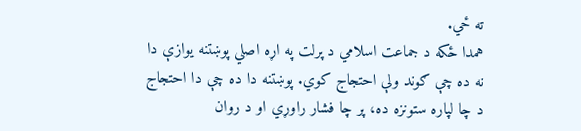ته ځي.
همدا ځکه د جماعت اسلامي د پرلت په اړه اصلي پوښتنه یوازې دا نه ده چې ګوند ولې احتجاج کوي. پوښتنه دا ده چې دا احتجاج د چا لپاره ستونزه ده، پر چا فشار راوړي او د روان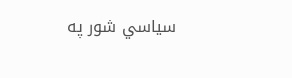سیاسي شور په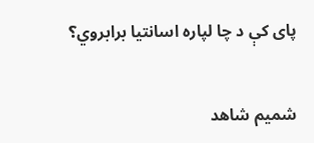پای کې د چا لپاره اسانتیا برابروي؟


شمیم شاهد